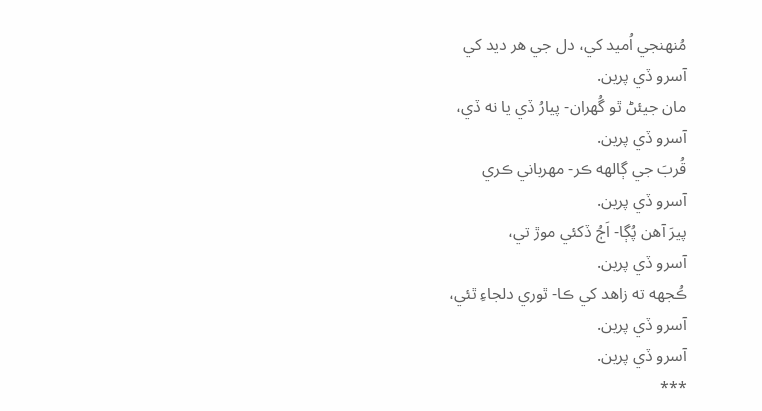مُنهنجي اُميد کي، دل جي هر ديد کي
آسرو ڏي پرين.
مان جيئڻ ٿو گُهران- پيارُ ڏي يا نه ڏي،
آسرو ڏي پرين.
قُربَ جي ڳالهه ڪر- مهرباني ڪري
آسرو ڏي پرين.
پيرَ آهن پُڳا- اَڄُ ڏکئي موڙ تي،
آسرو ڏي پرين.
ڪُجهه ته زاهد کي ڪا- ٿوري دلجاءِ ٿئي،
آسرو ڏي پرين.
آسرو ڏي پرين.
***